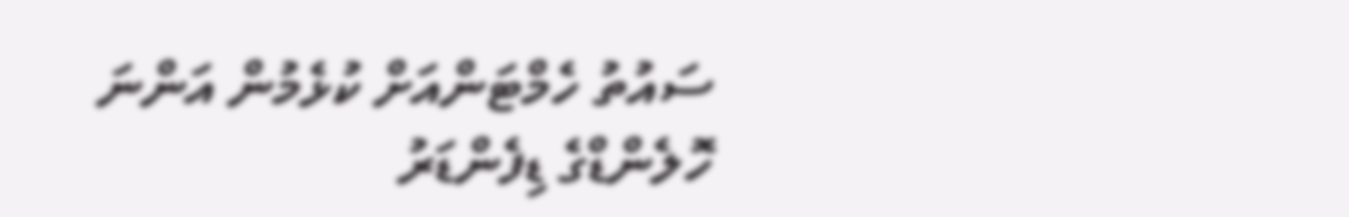ސައުތު ހެމްޓަންއަށް ކުޅެމުން އަންނަ ހޮލެންޑްގެ ޑިފެންޑަރު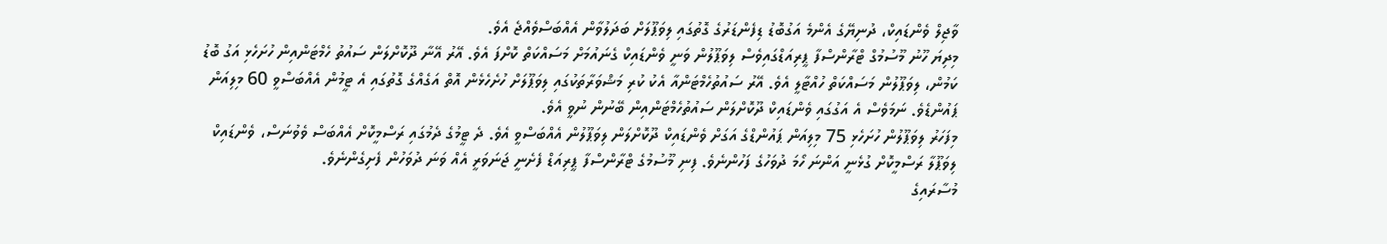ވާޖިލް ވެންޑައިކް، ދުނިޔޭގެ އެންމެ އަގުބޮޑު ޑިފެންޑަރުގެ ގޮތުގައި ލިވަޕޫލަށް ބަދަލުވާން އެއްބަސްވެއްޖެ އެވެ.
މިދިޔަ ހޫނު މޫސުމުގް ޓްރާންސްފާ ޕީރިއަޑްގައިވެސް ލިވަޕޫލުން ވަނީ ވެންޑައިކް ގެނައުމަށް މަސައްކަތް ކޮށްފަ އެވެ. އޭރު އޭނާ ދޫކޮށްލަން ސައުތު ހެމްޓަންއިން ހުށަހެޅި އަގު ބޮޑު ކަމުން، ލިވަޕޫލުން މަސައްކަތް ހުއްޓާލީ އެވެ. އޭރު ސައުތުހެމްޓަންއާ އެކު ކުރި މަޝްވަރާތަކުގައި ލިވަޕޫލަށް ހުށެހެޅެން އޮތް އަގެއްގެ ގޮތުގައި އެ ޓީމުން އެއްބަސްވީ 60 މިލިއަން ޕައުންޑެވެ. ނަމަވެސް އެ އަގުގައި ވެންޑައިކް ދޫކޮށްލަން ސައުތުހެމްޓަންއިން ބޭނުން ނުވީ އެވެ.
މިފަހަރު ލިވަޕޫލުން ހުށަހެޅި 75 މިލިއަން ޕައުންޑްގެ އަގަށް ވެންޑައިކް ދޫކޮށްލަން ލިވަޕޫލުން އެއްބަސްވީ އެވެ. ދެ ޓީމުގެ ދެމުގައި ރަސްމީކޮށް އެއްބަސް ވެވުނަސް، ވެންޑައިކް ލިވަޕޫލާ ރަސްމީކޮށް ގުޅެނީ އަންނަ ހޯމަ ދުވަހުގެ ފަހުންނެވެ. ފިނި މޫސުމުގެ ޓްރާންސްފާ ޕީރިއަޑް ފެށެނީ ޖަނަވަރީ އެއް ވަނަ ދުވަހުން ފެށިގެންނެވެ.
މުސާރައިގެ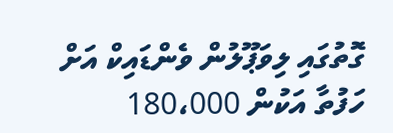ގޮތުގައި ލިވަޕޫލުން ވެންޑައިކް އަށް ހަފުތާ އަކުން 180،000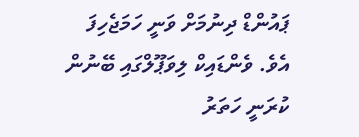ޕައުންޑް ދިނުމަށް ވަނީ ހަމަޖެހިފަ އެވެ. ވެންޑައިކް ލިވަޕޫލްގައި ބޭނުން ކުރަނީ ހަތަރު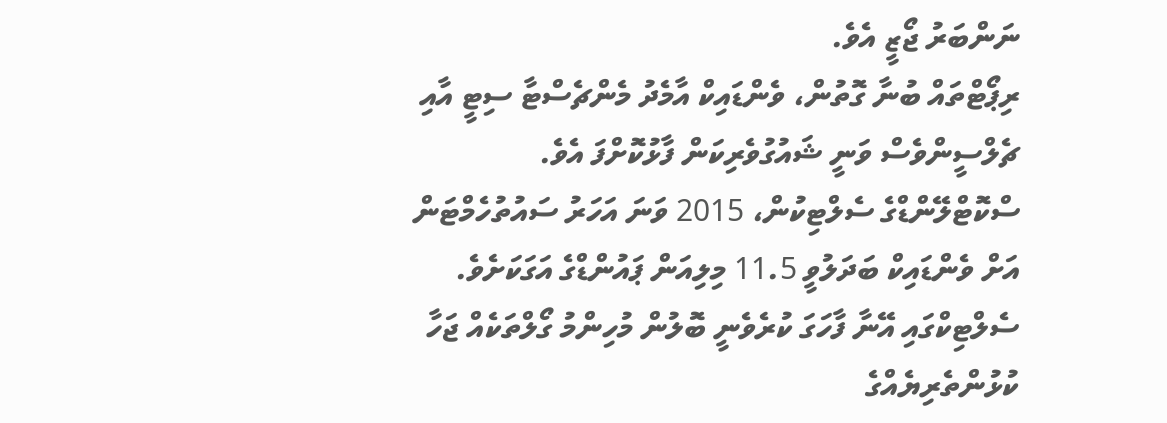ނަންބަރު ޖޯޒީ އެވެ.
ރިޕޯޓްތައް ބުނާ ގޮތުން، ވެންޑައިކް އާމެދު މެންޗެސްޓާ ސިޓީ އާއި ޗެލްސީންވެސް ވަނީ ޝައުގުވެރިކަން ފާޅުކޮށްފަ އެވެ. ސްކޮޓްލޭންޑްގެ ސެލްޓިކުން، 2015 ވަނަ އަހަރު ސައުތުހެމްޓަން އަށް ވެންޑައިކް ބަދަލުވީ 11.5 މިލިއަން ޕައުންޑްގެ އަގަކަށެވެ. ސެލްޓިކްގައި އޭނާ ފާހަގަ ކުރެވެނީ ބޮލުން މުހިންމު ގޯލްތަކެއް ޖަހާ ކުޅުންތެރިޔެއްގެ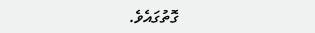ގޮތުގައެވެ.